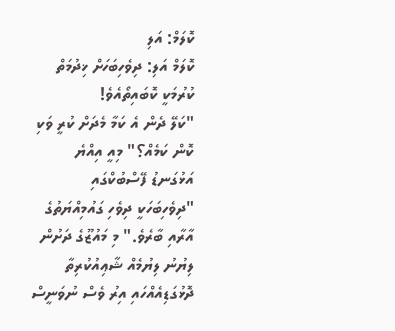ކޮލަމް: އަލި
ކޮލަމް އަލި: ދިވެހިބަހަށް ޚިދުމަތް ކުރުމަކީ ކޮބައިތޯއެވެ!
"ކަލޭ ދެން އެ ކަމާ މެދަށް ކުރީ ވަކި ކޮން ކަމެއް؟" މިއީ އިއްޔެ އަޅުގަނޑު ފޭސްބުކްގައި "ދިވެހިބަހަކީ ދިވެހި ގައުމިއްޔަތުގެ އާރާއި ބާރެވެ." މި މައުޒޫގެ ދަށުން ލިޔުނު ލިޔުމެއް ޝާޢިއުކުރިތާ ދޮޅުގަޑިއެއްހައި އިރު ވެސް ނުވަނީސް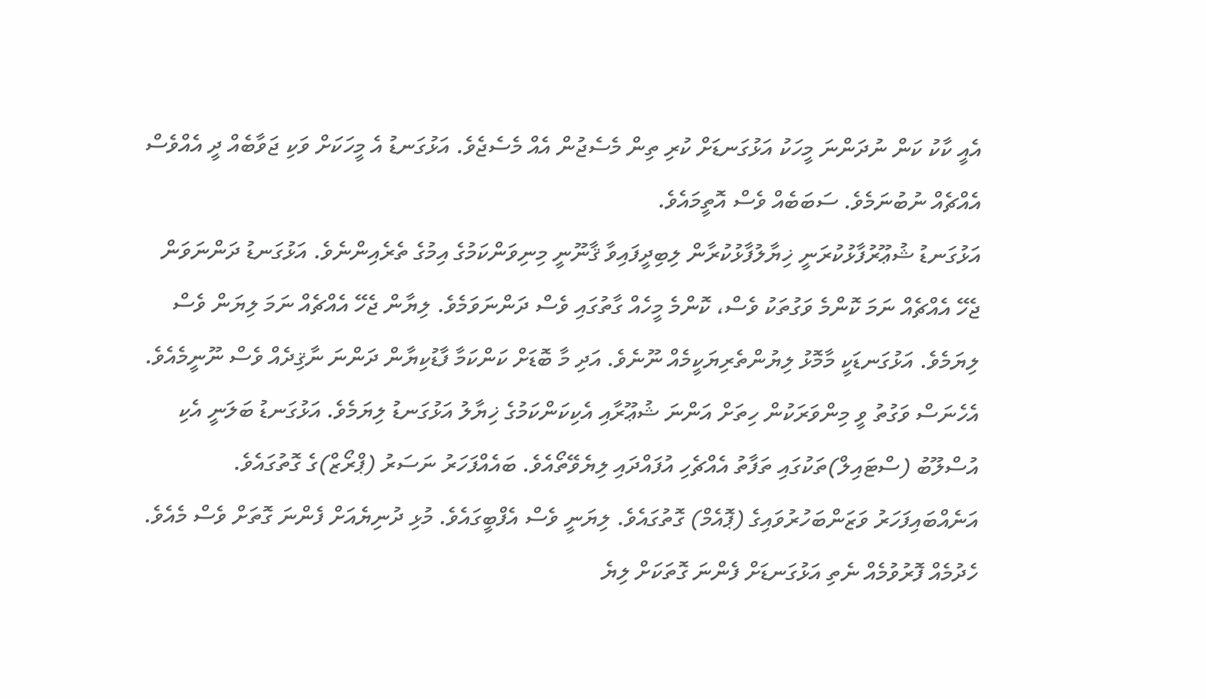އެއީ ކާކު ކަން ނުދަންނަ މީހަކު އަޅުގަނޑަށް ކުރި ތިން މެސެޖުން އެއް މެސެޖެވެ. އަޅުގަނޑު އެ މީހަކަށް ވަކި ޖަވާބެއް ދީ އެއްވެސް އެއްޗެއް ނުބުނަމެވެ. ސަބަބެއް ވެސް އޮތީމައެވެ.
އަޅުގަނޑު ޝުޢޫރުފާޅުކުރަނީ ޚިޔާލުފާޅުކުރާން ލިބިދީފައިވާ ޤާނޫނީ މިނިވަންކަމުގެ އިމުގެ ތެރެއިންނެވެ. އަޅުގަނޑު ދަންނަވަން ޖެހޭ އެއްޗެއް ނަމަ ކޮންމެ ވަގުތަކު ވެސް، ކޮންމެ މީހެއް ގާތުގައި ވެސް ދަންނަވަމެވެ. ލިޔާން ޖެހޭ އެއްޗެއް ނަމަ ލިޔަން ވެސް ލިޔަމެވެ. އަޅުގަނޑަކީ މާމޮޅު ލިޔުންތެރިޔަކީމެއް ނޫނެވެ. އަދި މާ ބޮޑަށް ކަންކަމާ ފާޑުކިޔާން ދަންނަ ނާޤިދެއް ވެސް ނޫނީމެއެވެ. އެހެނަސް ވަގުތު ވީ މިންވަރަކުން ހިތަށް އަންނަ ޝުޢޫރާއި އެކިކަންކަމުގެ ޚިޔާލު އަޅުގަނޑު ލިޔަމެވެ. އަޅުގަނޑު ބަލަނީ އެކި އުސްލޫބު (ސްޓައިލް)ތަކުގައި ތަފާތު އެއްޗެހި އުފައްދައި ލިޔެވޭތޯއެވެ. ބައެއްފަހަރު ނަސަރު (ޕްރޯޒް)ގެ ގޮތުގައެވެ. އަނެއްބައިފަހަރު ވަޒަންބަހުރުވައިގެ (ޕޮއެމް) ގޮތުގައެވެ. ލިޔަނީ ވެސް އެފްބީގައެވެ. މުޅި ދުނިޔެއަށް ފެންނަ ގޮތަށް ވެސް މެއެވެ. ހެދުމެއް ފޮރުވުމެއް ނެތި އަޅުގަނޑަށް ފެންނަ ގޮތަކަށް ލިޔެ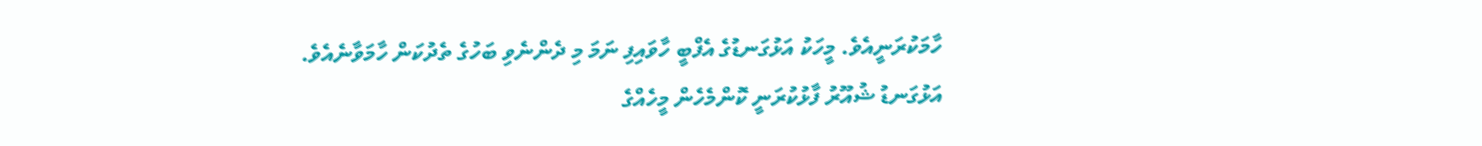ހާމަކުރަނީއެވެ. މީހަކު އަޅުގަނޑުގެ އެފްބީ ހާވައިފި ނަމަ މި ދެންނެވި ބަހުގެ ތެދުކަން ހާމަވާނެއެވެ.
އަޅުގަނޑު ޝުއޫރު ފާޅުކުރަނީ ކޮންމެހެން މީހެއްގެ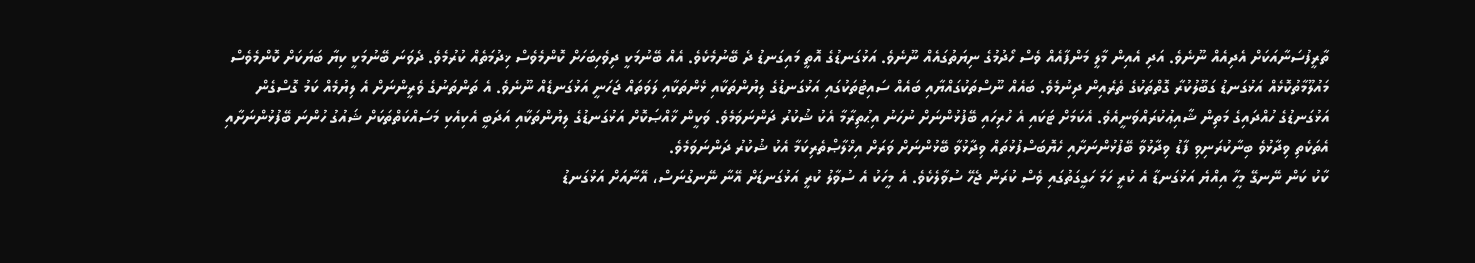ތާރީފުސަނާއަކަށް އެދިއެއް ނޫނެވެ. އަދި އެއިން މާލީ މަންފާއެއް ވެސް ހޯދުމުގެ ނިޔަތުގައެއް ނޫނެވެ. އަޅުގަނޑުގެ އޮތީ މައިގަނޑު ދެ ބޭނުމެކެވެ. އެއް ބޭނުމަކީ ދިވެހިބަހަށް ކޮންމެވެސް ޚިދުމަތެއް ކުރުމެވެ. ދެވަނަ ބޭނުމަކީ ކިޔާ ބަޔަކަށް ކޮންމެވެސް މައުލޫމާތުކޮޅެއް އަޅުގަނޑު ގަބޫލުކުރާ ގޮތްތަކުގެ ތެރެއިން ދިނުމެވެ. ބައެއް ނޫސްތަކުގައްޔާއި ބައެއް ސައިޓުތަކުގައި އަޅުގަނޑުގެ ލިޔުންތަކާއި ޅެންތަކާއި ލަވަތައް ޖަހަނީ އަޅުގަނޑެއް ނޫނެވެ. އެ ތަންތަނުގެ ވެރީންނަށް އެ ލިޔުމެއް ކަމު ގޮސްގެން އަޅުގަނޑުގެ ހުއްދައިގެ މަތިން ޝާއިޢުކުރައްވަނީއެވެ. އެކަމަށް ޓަކައި އެ ހުރިހައި ބޭފުޅުންނަށް ނުހަނު އިޙުތިރާމާ އެކު ޝުކުރު ދަންނަވަމެވެ. ވަކީން ޚާއްޞަކޮށް އަޅުގަނޑުގެ ލިޔުންތަކާއި އަދަބީ އެކިއެކި މަސައްކަތްތަކަށް ޝައުގު ހުންނަ ބޭފުޅުންނަށާއި އެތަކެތި ވިދާޅުވެ ބިނާކުރަނިވި ފާޑު ވިދާޅުވާ ބޭފުޅުންނަށާއި ހެޔޮބަސްފުޅުތައް ވިދާޅުވާ ބޭޅުންނަށް ވަރަށް އިޚްލާޞްތެރިކަމާ އެކު ޝުކުރު ދަންނަވަމެވެ.
ކާކު ކަން ނޭނގޭ މީހާ އިއްޔެ އަޅުގަނޑާ އެ ކުރީ ހަމަ ހަގީގަތުގައި ވެސް ކުރަން ޖެހޭ ސުވާލެކެވެ. އެ މީހަކު އެ ސުވާލު ކުރީ އަޅުގަނޑަށް އޭނާ ނޭނގުނަސް، އޭނާއަށް އަޅުގަނޑު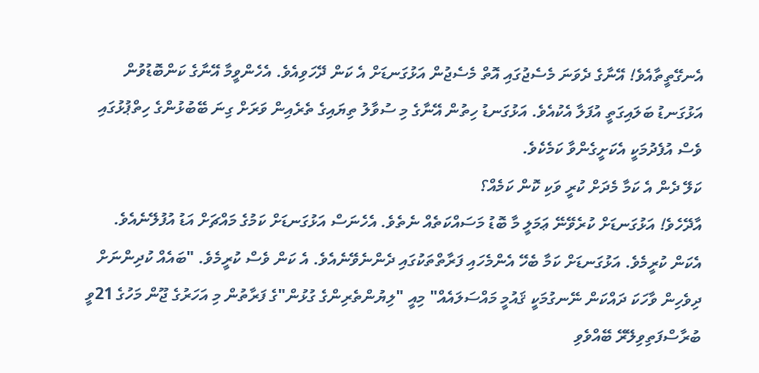އެނގޭތީތާއެވެ! އޭނާގެ ދެވަނަ މެސެޖުގައި އޮތް މެސެޖުން އަޅުގަނޑަށް އެ ކަން ދޭހަވިއެވެ. އެހެންވީމާ އޭނާގެ ކަންބޮޑުވުން އަޅުގަނޑު ބަލައިގަތީ އުފަލާ އެކުއެވެ. އަޅުގަނޑު ހިތުން އޭނާގެ މި ސުވާލު ތިޔައިގެ ތެރެއިން ވަރަށް ގިނަ ބޭބުޅުންގެ ހިތްޕުޅުގައި ވެސް އުފެދުމަކީ އެކަށީގެންވާ ކަމެކެވެ.
ކަލޭ ދެން އެ ކަމާ މެދަށް ކުރީ ވަކި ކޮން ކަމެއް؟
އާދޭހެވެ! އަޅުގަނޑަށް ކުރެވޭނޭ ޢަމަލީ މާ ބޮޑު މަސައްކަތެއް ނެތެވެ. އެހެނަސް އަޅުގަނޑަށް ކަމުގެ މައްޗަށް އަޑު އުފުލޭނެއެވެ. އެކަން ކުރީމެވެ. އަޅުގަނޑަށް ކަމާ ބެހޭ އެންމެހައި ފަރާތްތަކުގައި ދެންނެވޭނެއެވެ. އެ ކަން ވެސް ކުރީމެވެ. "ބައެއް ކުދިންނަށް ދިވެހިން ވާހަކަ ދައްކަން ނޭނގުމަކީ ޤައުމީ މައްސަލައެއް" މިއީ "ލިޔުންތެރިންގެ ގުޅުން"ގެ ފަރާތުން މި އަހަރުގެ ޖޫން މަހުގެ 21ވީ ބުރާސްފަތިވިލޭރޭ ބޭއްވެވި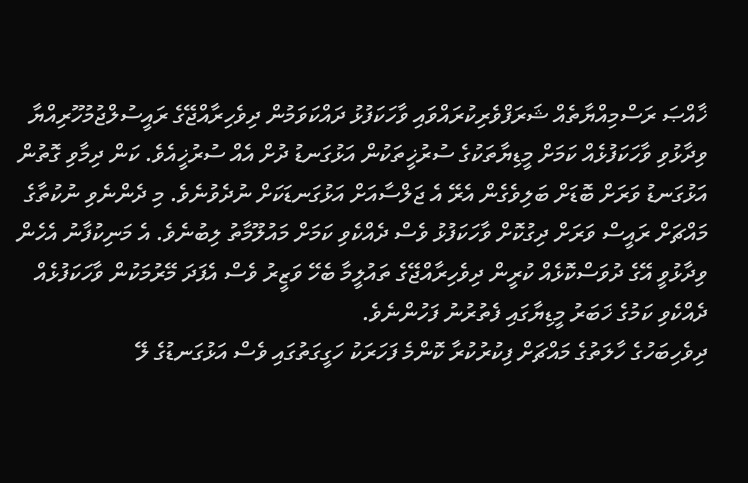ޚާއްޞަ ރަސްމިއްޔާތެއް ޝަރަފްވެރިކުރައްވައި ވާހަކަފުޅު ދައްކަވަމުން ދިވެހިރާއްޖޭގެ ރައީސުލްޖުމުހޫރިއްޔާ ވިދާޅުވި ވާހަކަފުޅެއް ކަމަށް މީޑިޔާތަކުގެ ސުރުޚީތަކުން އަޅުގަނޑު ދުށް އެއް ސުރުޚީއެވެ. ކަން ދިމާވި ގޮތުން އަޅުގަނޑު ވަރަށް ބޮޑަށް ބަލިވެގެން އެރޭ އެ ޖަލްސާއަށް އަޅުގަނޑަކަށް ނުދެވުނެވެ. މި ދެންނެވި ނުކުތާގެ މައްޗަށް ރައީސް ވަރަށް ދިގުކޮށް ވާހަކަފުޅު ވެސް ދެއްކެވި ކަމަށް މައުލޫމާތު ލިބުނެވެ. އެ މަނިކުފާނު އެހެން ވިދާޅުވީ އޭގެ ދުވަސްކޮޅެއް ކުރީން ދިވެހިރާއްޖޭގެ ތައުލީމާ ބެހޭ ވަޒީރު ވެސް އެފަދަ މޭރުމަކުން ވާހަކަފުޅެއް ދެއްކެވި ކަމުގެ ޚަބަރު މީޑިޔާގައި ފެތުރުނު ފަހުންނެވެ.
ދިވެހިބަހުގެ ހާލަތުގެ މައްޗަށް ފިކުރުކުރާ ކޮންމެ ފަހަރަކު ހަގީގަތުގައި ވެސް އަޅުގަނޑުގެ ލޭ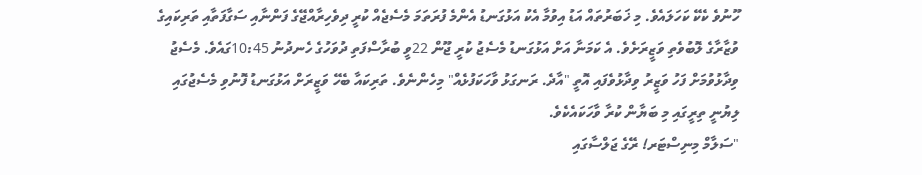ހޫނުވެ ކެކޭ ކަހަލައެވެ. މި ޚަބަރުތައް އަޑު އިވުމާ އެކު އަޅުގަނޑު އެންމެ ފުރަތަމަ މެސެޖެއް ކުރީ ދިވެހިރާއްޖޭގެ ފަންނާއި ސަގާފަތާއި ތަރިކައިގެ ވުޒާރާގެ ލޮބުވެތި ވަޒީރަށެވެ. އެ ކަމަނާ އަށް އަޅުގަނޑު މެސެޖު ކުރީ ޖޫން 22ވީ ބުރާސްފަތި ދުވަހުގެ ހެނދުނު 10:45ގައެވެ. މެސެޖު ވިދާޅުވުމަށް ފަހު ވަޒީރު ވިދާޅުވެފައި އޮތީ "އާދެ. ރަނގަޅު ވާހަކަފުޅެއް" މިހެންނެވެ. ތަރިކައާ ބެހޭ ވަޒީރަށް އަޅުގަނޑު ފޮނުވި މެސެޖުގައި ލިޔުނީ ތިރީގައި މި ބަޔާން ކުރާ ވާހަކައެކެވެ.
"ސަލާމް މިނިސްޓަރ! ރޭގެ ޖަލްސާގައި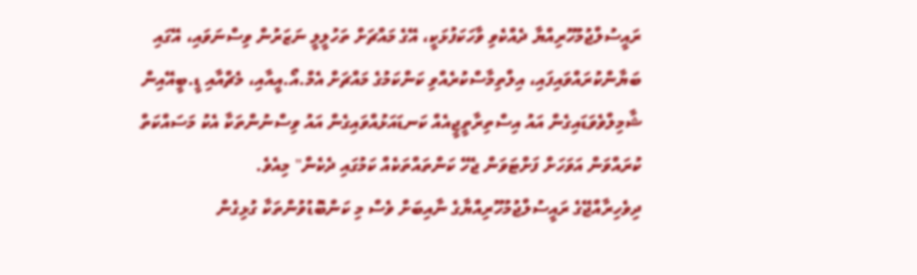ރައީސުލްޖުމުހޫރިއްޔާ ދެއްކެވި ވާހަކަފުޅަކީ، އޭގެ މައްޗަށް ތަހުލީލީ ނަޒަރުން ވިސްނަވައި، އޭގައި ބަޔާންކުރައްވައިފައި، އިލްތިމާސްކުރެއްވި ކަންކަމުގެ މައްޗަށް އެމް.އޯ.އީއާއި، މެޗްއާއި ޑީ.ބީއޭއިން ޝާމިލްވެވަޑައިގެން އައު އިސްތިރާތީޖީއެއް ކަނޑައަޅުއްވައިގެން އައު ވިސްނުންތަކާ އެކު މަސައްކަތް ކުރައްވަން އަވަހަށް ފަށްޓަވަން ޖެހޭ ކަންތައްތަކެއް ކަމުގައި ދެކެން" މިއެވެ.
ދިވެހިރާއްޖޭގެ ރައީސުލްޖުމުހޫރިއްޔާގެ ނާއިބަށް ވެސް މި ކަންބޮޑުވުންތަކާ ގުޅިގެން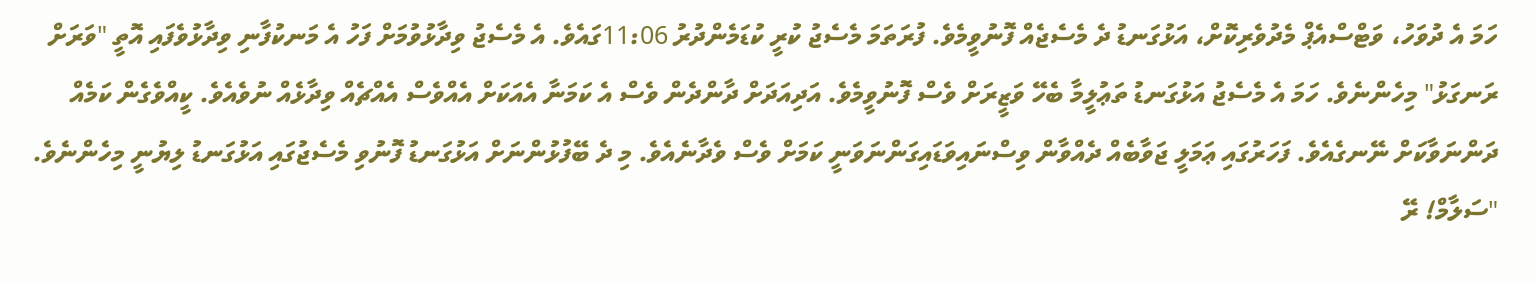ހަމަ އެ ދުވަހު، ވަޓްސްއެޕް މެދުވެރިކޮށް، އަޅުގަނޑު ދެ މެސެޖެއް ފޮނުވީމެވެ. ފުރަތަމަ މެސެޖު ކުރީ ކުޑަމެންދުރު 11:06ގައެވެ. އެ މެސެޖު ވިދާޅުވުމަށް ފަހު އެ މަނކުފާނި ވިދާޅުވެފައި އޮތީ "ވަރަށް ރަނގަޅު" މިހެންނެވެ. ހަމަ އެ މެސެޖު އަޅުގަނޑު ތަޢުލީމާ ބެހޭ ވަޒީރަށް ވެސް ފޮނުވީމެވެ. އަދިއަދަށް ދާންދެން ވެސް އެ ކަމަނާ އެއަކަށް އެއްވެސް އެއްޗެއް ވިދާޅެއް ނުވެއެވެ. ކީއްވެގެން ކަމެއް ދަންނަވާކަށް ނޭނގެއެވެ. ފަހަރުގައި ޢަމަލީ ޖަވާބެއް ދެއްވާން ވިސްނައިވަޑައިގަންނަވަނީ ކަމަށް ވެސް ވެދާނެއެވެ. މި ދެ ބޭފުޅުންނަށް އަޅުގަނޑު ފޮނުވި މެސެޖުގައި އަޅުގަނޑު ލިޔުނީ މިހެންނެވެ.
"ސަލާމް! ރޭ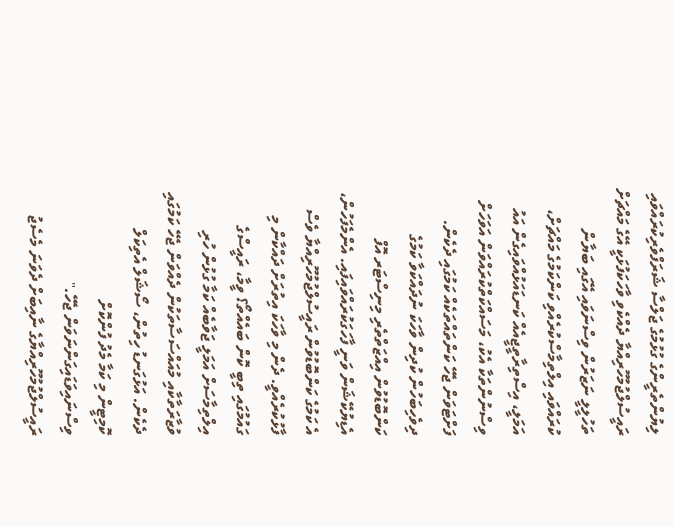ލިޔުންތެރީންގެ ގުޅުމުގެ ޖަލްސާ ޝަރަފްވެރިކުރައްވައި ރައީސުލްޖުމުހޫރިއްޔާ ދެއްކެވި ވާހަކަފުޅަކީ އޭގެ މައްޗަށް ތަހުލީލީ ނަޒަރުން ވިސްނަވައި އޭގައި ބަޔާން ކުރައްވައި އިލްތިމާސްކުރެއްވި ކަންކަމުގެ މައްޗަށް، އަމަލީ، އިސްތިރާތީޖީއެއް ކަނޑައަޅުއްވައިގެން އައު ވިސްނުންތަކާ އެކު، މަސައްކަތްކުރައްވަން އަވަހަށް ފަށްޓަވަން ޖެހޭ ކަންތައްތަކެއް ކަމުގައި ދެކެން. ދިވެހިބަހުން ކުދިން ވާހަކަ ނުދައްކަވާ ކަމުގެ ކަންބޮޑުވުން އިއްޒަތްތެރި މިނިސްޓަރ އޮފް އެޑިޔުކޭޝަން ވަނީ ފާހަގަކުރައްވައިފައި. އެންމެފަހުން، އެ ކަމުގެ ކަންބޮޑުވުން ރައީސުލްޖުމުހޫރިއްޔާ ވެސް ފާޅުކުރެއްވީ. ދެން މި ވާހަކަ އިތުރަށް ދައްކާން މި ގައުމުގައި ތިބީ ކޮން ބައެއްތޯ؟ ވީމާ، ރައީސްގެ އިލްތިމާސަށް އަމަލީ ޖަވާބެއް ކަމާ ގުޅުން ހުރި ވުޒާރަތާކާއި މުއައްސަސާތަކުން ދެއްވަން ޖެހޭ ކަމުގައި ދެކެން. އަޅުގަނޑު ހިތުން، ސޯޝަލް އެތިކަލް ކޮމިޓީން މި ކަމާ މެދު ފުންކޮށް ވިސްނައިވަޑައިގަންނަވަން ޖެހޭ."
ރައީސުލްޖުމުހޫރިއްޔާގެ ނާއިބަށް ދެވަނަ މެސެޖު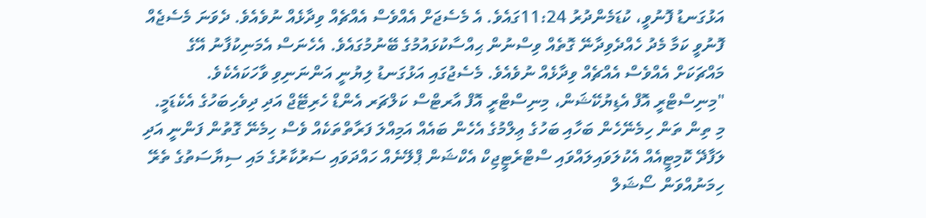އަޅުގަނޑު ފޮނުވީ، ކުޑަމެންދުރު 11:24ގައެވެ. އެ މެސެޖަށް އެއްވެސް އެއްޗެއް ވިދާޅެއް ނުވެއެވެ. ދެވަނަ މެސެޖެއް ފޮނުވީ ކަމާ މެދު ހެއްދެވިދާނޭ ގޮތެއް ވިސްނުން ޙިއްސާކުޅައުމުގެ ބޭނުމުގައެވެ. އެހެނަސް އެމަނިކުފާނު އޭގެ މައްޗަކަށް އެއްވެސް އެއްޗެއް ވިދާޅެއް ނުވެއެވެ. މެސެޖުގައި އަޅުގަނޑު ލިޔުނީ އަންނަނިވި ވާހަކައެކެވެ.
"މިނިސްޓްރީ އޮފް އެޑިޔުކޭޝަން، މިނިސްޓްރީ އޮފް އާރޓްސް ކަލްޗަރ އެންޑް ހެރިޓޭޖް އަދި ދިވެހިބަހުގެ އެކެޑަމީ. މި ތިން ތަން ހިމެނޭހެން ބަހާއި ބަހުގެ ޢިލްމުގެ އެހެން ބައެއް އަމިއްލަ ފަރާތްތަކެއް ވެސް ހިމެނޭ ގޮތުން ފަންނީ އަދި ލަފާދޭ ކޮމިޓީއެއް އެކުލަވައިލައްވައި ސްޓްރެޓީޖިކް އެކްޝަން ޕްލޭނެއް ހައްދަވައި ސަރުކާރުގެ މައި ސިޔާސަތުގެ ތެރޭ ހިމަނުއްވަން ސޯޝަލް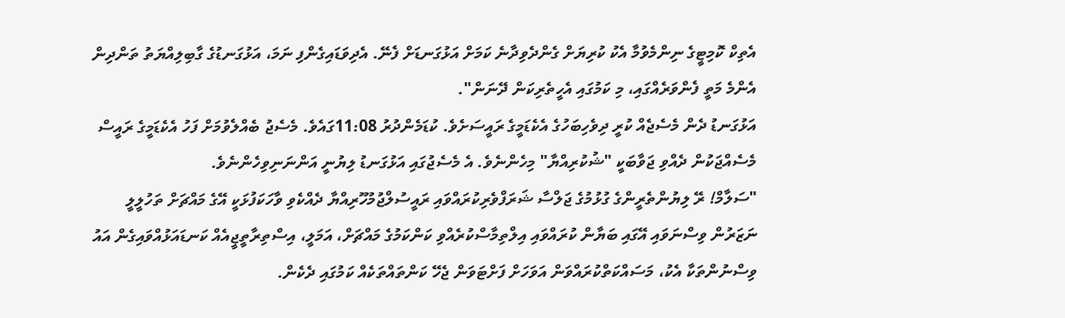އެތިކް ކޮމިޓީގެ ނިންމެވުމާ އެކު ކުރިޔަށް ގެންދެވިދާނެ ކަމަށް އަޅުގަނޑަށް ފެނޭ. އެދިވަޑައިގެންފި ނަމަ، އަޅުގަނޑުގެ ގާބިލިއްޔަތު ތަންދިން އެންމެ މަތީ ފެންވަރެއްގައި، މި ކަމުގައި އެހީތެރިކަން ދޭނަން".
އަޅުގަނޑު ދެން މެސެޖެއް ކުރީ ދިވެހިބަހުގެ އެކެޑަމީގެ ރައީސަށެވެ. ކުޑަމެންދުރު 11:08ގައެވެ. މެސެޖު ބެއްލެވުމަށް ފަހު އެކެޑަމީގެ ރައީސް މެސެއްޖަކުން ދެއްވި ޖަވާބަކީ "ޝުކުރިއްޔާ" މިހެންނެވެ. އެ މެސެޖުގައި އަޅުގަނޑު ލިޔުނީ އަންނަނިވިހެންނެވެ.
"ސަލާމް! ރޭ ލިޔުންތެރީންގެ ގުޅުމުގެ ޖަލްސާ ޝަރަފްވެރިކުރައްވައި ރައީސުލްޖުމުހޫރިއްޔާ ދެއްކެވި ވާހަކަފުޅަކީ އޭގެ މައްޗަށް ތަހުލީލީ ނަޒަރުން ވިސްނަވައި އޭގައި ބަޔާން ކުރައްވައި އިލްތިމާސްކުރެއްވި ކަންކަމުގެ މައްޗަށް، އަމަލީ، އިސްތިރާތީޖީއެއް ކަނޑައަޅުއްވައިގެން އައު ވިސްނުންތަކާ އެކު، މަސައްކަތްކުރައްވަން އަވަހަށް ފަށްޓަވަން ޖެހޭ ކަންތައްތަކެއް ކަމުގައި ދެކެން.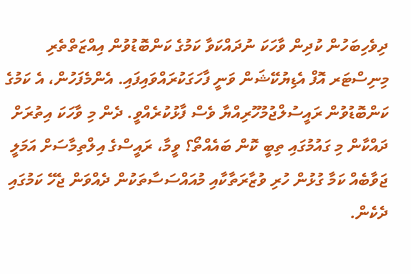ދިވެހިބަހުން ކުދިން ވާހަކަ ނުދައްކަވާ ކަމުގެ ކަންބޮޑުވުން އިއްޒަތްތެރި މިނިސްޓަރ އޮފް އެޑިޔުކޭޝަން ވަނީ ފާހަގަކުރައްވައިފައި. އެންމެފަހުން، އެ ކަމުގެ ކަންބޮޑުވުން ރައީސުލްޖުމުހޫރިއްޔާ ވެސް ފާޅުކުރެއްވީ. ދެން މި ވާހަކަ އިތުރަށް ދައްކާން މި ގައުމުގައި ތިބީ ކޮން ބައެއްތޯ؟ ވީމާ، ރައީސްގެ އިލްތިމާސަށް އަމަލީ ޖަވާބެއް ކަމާ ގުޅުން ހުރި ވުޒާރަތާކާއި މުއައްސަސާތަކުން ދެއްވަން ޖެހޭ ކަމުގައި ދެކެން.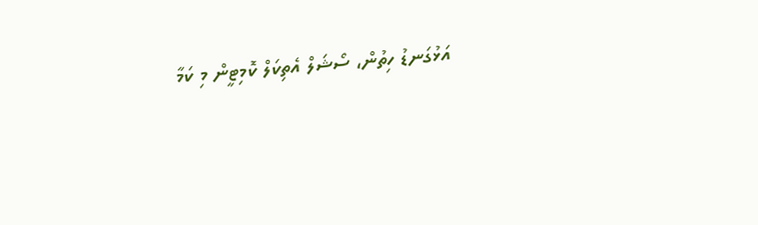އަޅުގަނޑު ހިތުން، ސޯޝަލް އެތިކަލް ކޮމިޓީން މި ކަމާ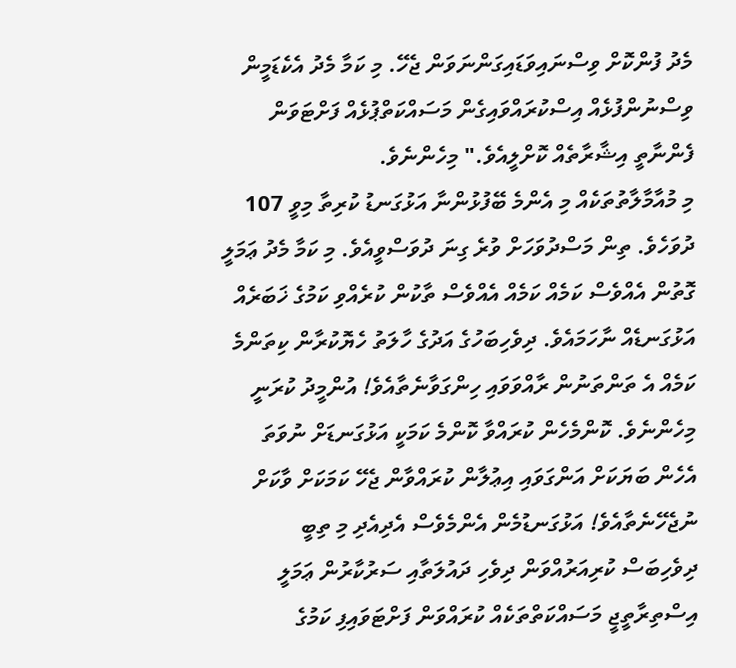މެދު ފުންކޮށް ވިސްނައިވަޑައިގަންނަވަން ޖެހޭ. މި ކަމާ މެދު އެކެޑަމީން ވިސްނުންފުޅެއް އިސްކުރައްވައިގެން މަސައްކަތްޕުޅެއް ފަށްޓަވަން ފެންނާތީ އިޝާރާތެއް ކޮށްލީއެވެ." މިހެންނެވެ.
މި މުއާމާލާތުތަކެއް މި އެންމެ ބޭފުޅުންނާ އަޅުގަނޑު ކުރިތާ މިވީ 107 ދުވަހެވެ. ތިން މަސްދުވަހަށް ވުރެ ގިނަ ދުވަސްވީއެވެ. މި ކަމާ މެދު ޢަމަލީ ގޮތުން އެއްވެސް ކަމެއް ކަމެއް އެއްވެސް ތާކުން ކުރެއްވި ކަމުގެ ޚަބަރެއް އަޅުގަނޑެއް ނާހަމައެވެ. ދިވެހިބަހުގެ އަދުގެ ހާލަތު ހެޔޮކުރާން ކިތަންމެ ކަމެއް އެ ތަންތަނުން ރާއްވަވައި ހިންގަވާނެތާއެވެ! އުންމީދު ކުރަނީ މިހެންނެވެ. ކޮންމެހެން ކުރައްވާ ކޮންމެ ކަމަކީ އަޅުގަނޑަށް ނުވަތަ އެހެން ބަޔަކަށް އަންގަވައި އިޢުލާން ކުރައްވާން ޖެހޭ ކަމަކަށް ވާކަށް ނުޖެހޭނެތާއެވެ! އަޅުގަނޑުމެން އެންމެވެސް އެދިއެދި މި ތިބީ ދިވެހިބަސް ކުރިއަރުއްވަން ދިވެހި ދައުލަތާއި ސަރުކާރުން ޢަމަލީ އިސްތިރާތީޖީ މަސައްކަތްތަކެއް ކުރައްވަން ފަށްޓަވައިފި ކަމުގެ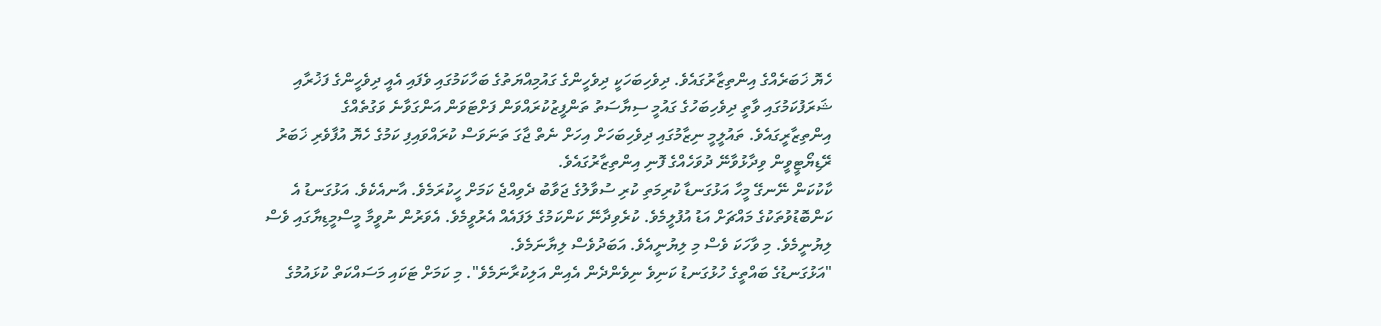ހެޔޮ ޚަބަރެއްގެ އިންތިޒާރުގައެވެ. ދިވެހިބަހަކީ ދިވެހީންގެ ގައުމިއްޔަތުގެ ބަހާކަމުގައި ވެފައި އެއީ ދިވެހީންގެ ފަޚުރާއި ޝަރަފުކަމުގައި ވާތީ ދިވެހިބަހުގެ ގައުމީ ސިޔާސަތު ތަންފީޒުކުރައްވަން ފަށްޓަވަން އަންގަވާނެ ވަގުތެއްގެ އިންތިޒާރީގައެވެ. ތައުލީމީ ނިޒާމުގައި ދިވެހިބަހަށް އިހަށް ނެތް ޖާގަ ތަނަވަސް ކުރައްވައިފި ކަމުގެ ހެޔޮ އުފާވެރި ޚަބަރު ރޭޑިޔޯޓީވީން ވިދާޅުވާނޭ ދުވަހެއްގެ ފޮނި އިންތިޒާރުގައެވެ.
ކާކުކަން ނޭނގޭ މީހާ އަޅުގަނޑާ ކުރިމަތި ކުރި ސުވާލުގެ ޖަވާބު ދެވިއްޖެ ކަމަށް ހީކުރަމެވެ. އާނއެކެވެ. އަޅުގަނޑު އެ ކަންބޮޑުވުތަކުގެ މައްޗަށް އަޑު އުފުލީމެވެ. ކުރެވިދާނޭ ކަންކަމުގެ ލަފައެއް އެރުވީމެވެ. އެވަރުން ނުވީމާ މީސްމީޑިޔާގައި ވެސް ލިޔުނީމެވެ. މި ވާހަކަ ވެސް މި ލިޔުނީއެވެ. އަބަދުވެސް ލިޔާނަމެވެ.
"އަޅުގަނޑުގެ ބައްތީގެ ހުޅުގަނޑު ކަނިވެ ނިވެންދެން އެއިން އަލިކުރާނަމެވެ". މި ކަމަށް ޓަކައި މަސައްކަތް ކުޅައުމުގެ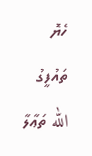ހެޔޮ ތައުފީގު الله ތަޢާލާ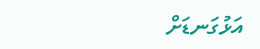އަޅުގަނޑަށް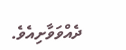ދެއްވަވާށިއެވެ.